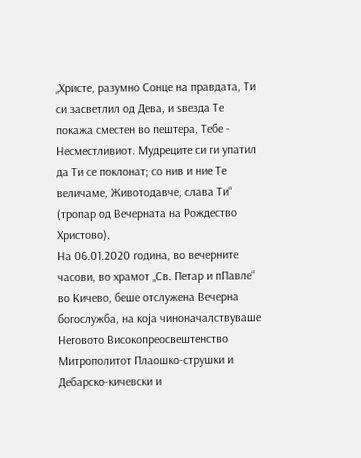„Христе, разумно Сонце на правдата, Ти си засветлил од Дева, и ѕвезда Те покажа сместен во пештера, Тебе - Несместливиот. Мудреците си ги упатил да Ти се поклонат; со нив и ние Те величаме, Животодавче, слава Ти“ (тропар од Вечерната на Рождество Христово).
На 06.01.2020 година, во вечерните часови, во храмот „Св. Петар и пПавле“ во Кичево, беше отслужена Вечерна богослужба, на која чиноначалствуваше Неговото Високопреосвештенство Митрополитот Плаошко-струшки и Дебарско-кичевски и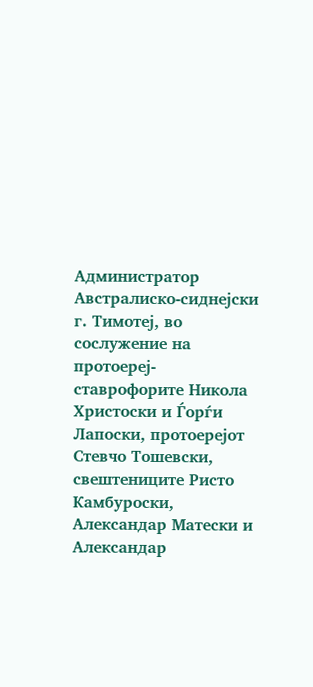Администратор Австралиско-сиднејски г. Тимотеј, во сослужение на протоереј-ставрофорите Никола Христоски и Ѓорѓи Лапоски, протоерејот Стевчо Тошевски, свештениците Ристо Камбуроски, Александар Матески и Александар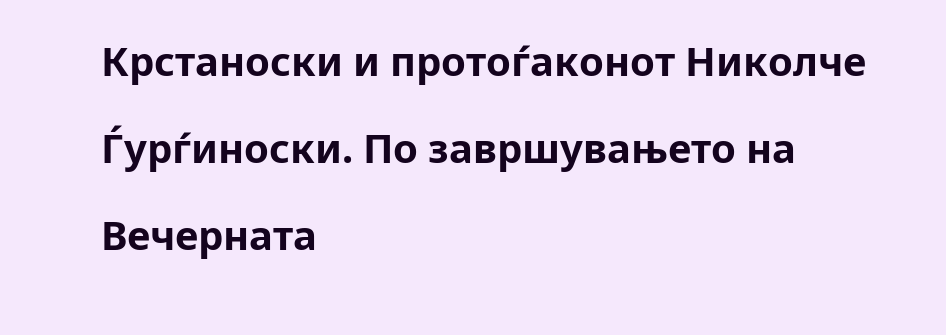Крстаноски и протоѓаконот Николче Ѓурѓиноски. По завршувањето на Вечерната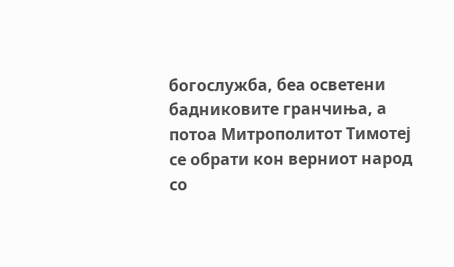богослужба, беа осветени бадниковите гранчиња, а потоа Митрополитот Тимотеј се обрати кон верниот народ со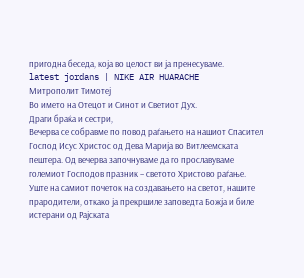пригодна беседа, која во целост ви ја пренесуваме.
latest jordans | NIKE AIR HUARACHE
Митрополит Тимотеј
Во името на Отецот и Синот и Светиот Дух.
Драги браќа и сестри,
Вечерва се собравме по повод раѓањето на нашиот Спасител Господ Исус Христос од Дева Марија во Витлеемската пештера. Од вечерва започнуваме да го прославуваме големиот Господов празник – светото Христово раѓање. Уште на самиот почеток на создавањето на светот, нашите прародители, откако ја прекршиле заповедта Божја и биле истерани од Рајската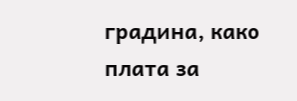градина, како плата за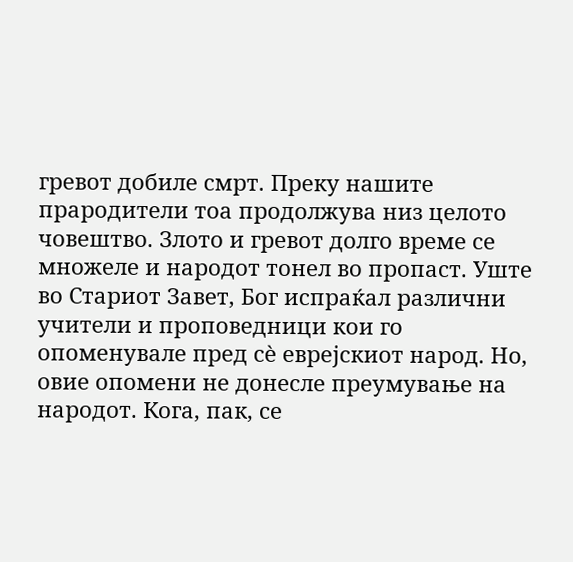гревот добиле смрт. Преку нашите прародители тоа продолжува низ целото човештво. Злото и гревот долго време се множеле и народот тонел во пропаст. Уште во Стариот Завет, Бог испраќал различни учители и проповедници кои го опоменувале пред сѐ еврејскиот народ. Но, овие опомени не донесле преумување на народот. Кога, пак, се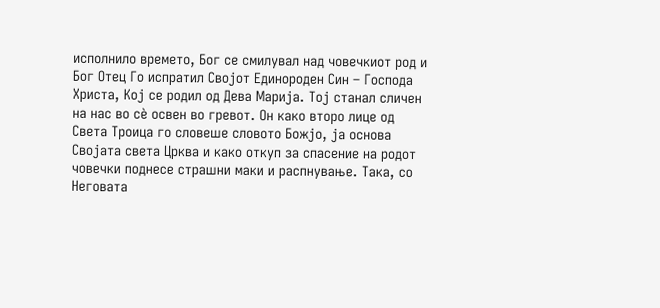исполнило времето, Бог се смилувал над човечкиот род и Бог Отец Го испратил Својот Единороден Син – Господа Христа, Кој се родил од Дева Марија. Тој станал сличен на нас во сѐ освен во гревот. Он како второ лице од Света Троица го словеше словото Божјо, ја основа Својата света Црква и како откуп за спасение на родот човечки поднесе страшни маки и распнување. Така, со Неговата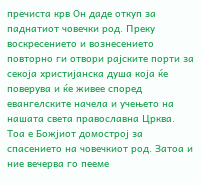пречиста крв Он даде откуп за паднатиот човечки род. Преку воскресението и вознесението повторно ги отвори рајските порти за секоја христијанска душа која ќе поверува и ќе живее според евангелските начела и учењето на нашата света православна Црква.
Тоа е Божјиот домострој за спасението на човечкиот род. Затоа и ние вечерва го пееме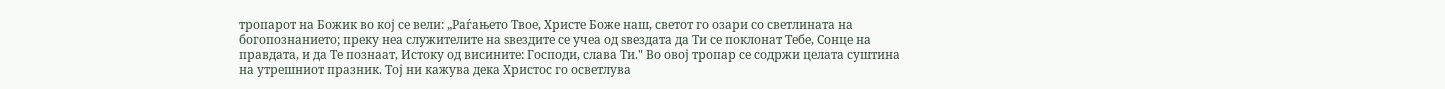тропарот на Божик во кој се вели: „Раѓањето Твое, Христе Боже наш, светот го озари со светлината на богопознанието; преку неа служителите на ѕвездите се учеа од ѕвездата да Ти се поклонат Тебе, Сонце на правдата, и да Те познаат, Истоку од висините: Господи, слава Ти." Во овој тропар се содржи целата суштина на утрешниот празник. Тој ни кажува дека Христос го осветлува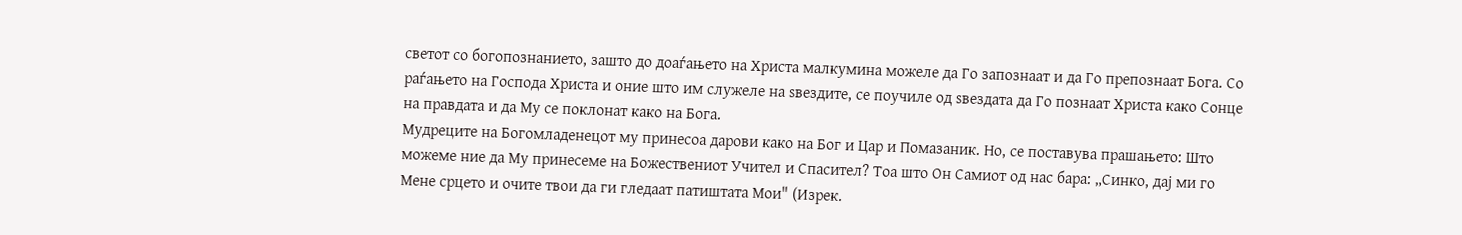светот со богопознанието, зашто до доаѓањето на Христа малкумина можеле да Го запознаат и да Го препознаат Бога. Со раѓањето на Господа Христа и оние што им служеле на ѕвездите, се поучиле од ѕвездата да Го познаат Христа како Сонце на правдата и да Му се поклонат како на Бога.
Мудреците на Богомладенецот му принесоа дарови како на Бог и Цар и Помазаник. Но, се поставува прашањето: Што можеме ние да Му принесеме на Божествениот Учител и Спасител? Тоа што Он Самиот од нас бара: „Синко, дај ми го Мене срцето и очите твои да ги гледаат патиштата Мои" (Изрек.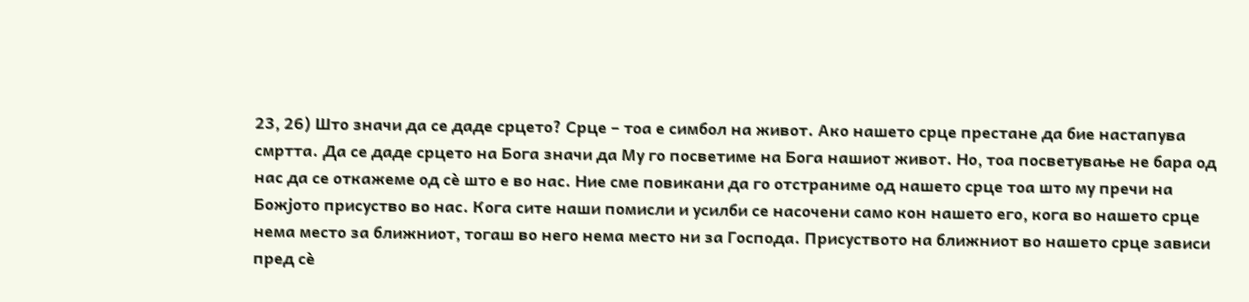23, 26) Што значи да се даде срцето? Срце – тоа е симбол на живот. Ако нашето срце престане да бие настапува смртта. Да се даде срцето на Бога значи да Му го посветиме на Бога нашиот живот. Но, тоа посветување не бара од нас да се откажеме од сѐ што е во нас. Ние сме повикани да го отстраниме од нашето срце тоа што му пречи на Божјото присуство во нас. Кога сите наши помисли и усилби се насочени само кон нашето его, кога во нашето срце нема место за ближниот, тогаш во него нема место ни за Господа. Присуството на ближниот во нашето срце зависи пред сѐ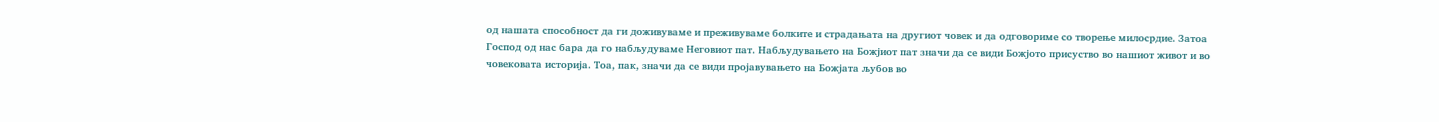од нашата способност да ги доживуваме и преживуваме болките и страдањата на другиот човек и да одговориме со творење милосрдие. Затоа Господ од нас бара да го набљудуваме Неговиот пат. Набљудувањето на Божјиот пат значи да се види Божјото присуство во нашиот живот и во човековата историја. Тоа, пак, значи да се види пројавувањето на Божјата љубов во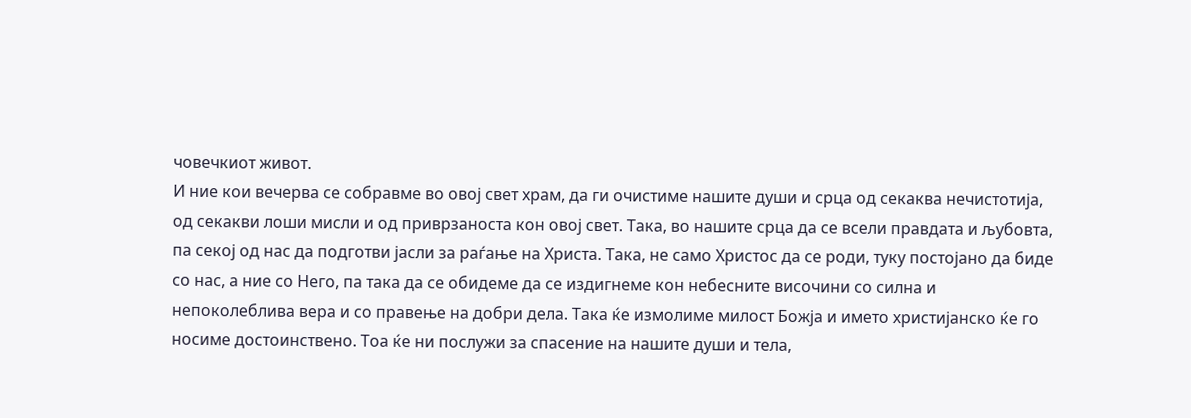човечкиот живот.
И ние кои вечерва се собравме во овој свет храм, да ги очистиме нашите души и срца од секаква нечистотија, од секакви лоши мисли и од приврзаноста кон овој свет. Така, во нашите срца да се всели правдата и љубовта, па секој од нас да подготви јасли за раѓање на Христа. Така, не само Христос да се роди, туку постојано да биде со нас, а ние со Него, па така да се обидеме да се издигнеме кон небесните височини со силна и непоколеблива вера и со правење на добри дела. Така ќе измолиме милост Божја и името христијанско ќе го носиме достоинствено. Тоа ќе ни послужи за спасение на нашите души и тела,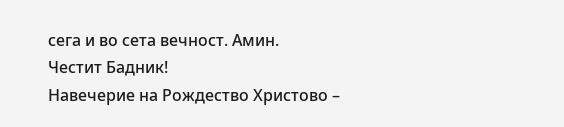сега и во сета вечност. Амин.
Честит Бадник!
Навечерие на Рождество Христово –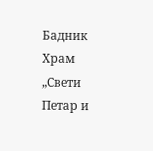Бадник
Храм „Свети Петар и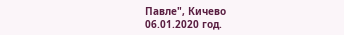Павле", Кичево
06.01.2020 год.